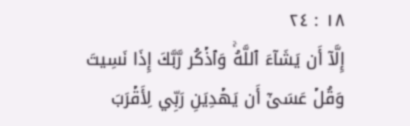١٨ : ٢٤
إِلَّآ أَن يَشَآءَ ٱللَّهُۚ وَٱذۡكُر رَّبَّكَ إِذَا نَسِيتَ وَقُلۡ عَسَىٰٓ أَن يَهۡدِيَنِ رَبِّي لِأَقۡرَبَ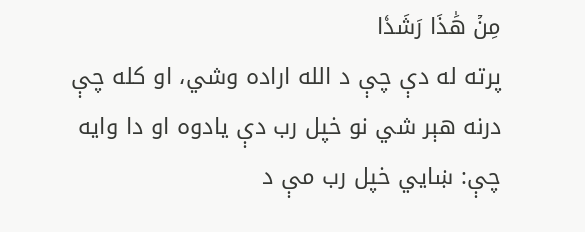مِنۡ هَٰذَا رَشَدٗا
پرته له دې چې د الله اراده وشي، او كله چې درنه هېر شي نو خپل رب دې يادوه او دا وايه چې: ښايي خپل رب مې د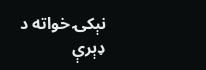نېكۍ خواته د ډېرې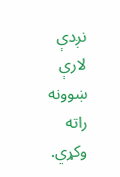نږدې لارې ښوونه راته وكړي.